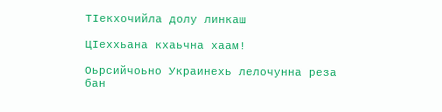ТIекхочийла долу линкаш

ЦIеххьана кхаьчна хаам!

Оьрсийчоьно Украинехь лелочунна реза бан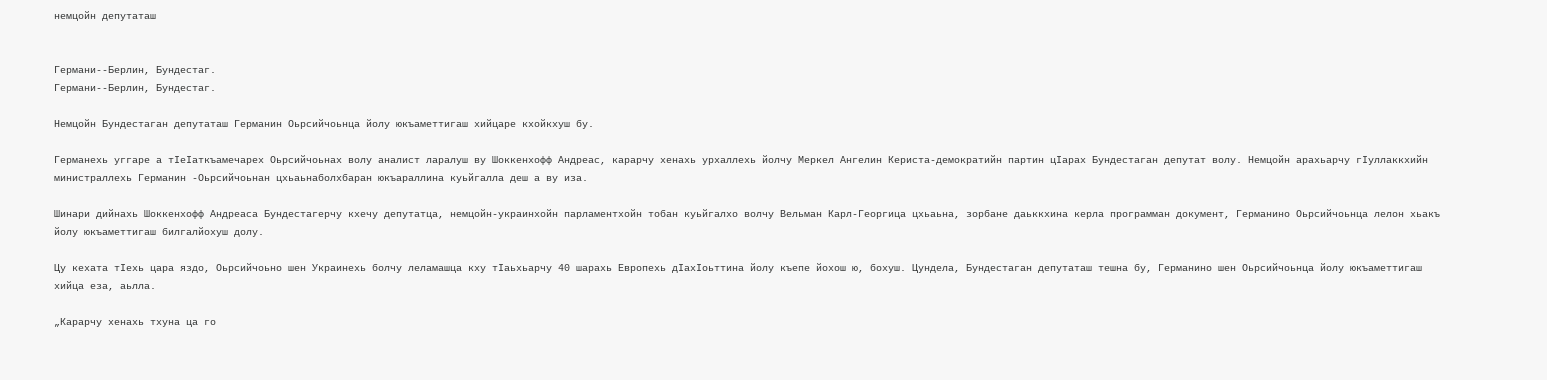немцойн депутаташ


Германи--Берлин, Бундестаг.
Германи--Берлин, Бундестаг.

Немцойн Бундестаган депутаташ Германин Оьрсийчоьнца йолу юкъаметтигаш хийцаре кхойкхуш бу.

Германехь уггаре а тIеIаткъамечарех Оьрсийчоьнах волу аналист ларалуш ву Шоккенхофф Андреас, карарчу хенахь урхаллехь йолчу Меркел Ангелин Кериста-демократийн партин цIарах Бундестаган депутат волу. Немцойн арахьарчу гIуллаккхийн министраллехь Германин -Оьрсийчоьнан цхьаьнаболхбаран юкъараллина куьйгалла деш а ву иза.

Шинари дийнахь Шоккенхофф Андреаса Бундестагерчу кхечу депутатца, немцойн-украинхойн парламентхойн тобан куьйгалхо волчу Вельман Карл-Георгица цхьаьна, зорбане даьккхина керла программан документ, Германино Оьрсийчоьнца лелон хьакъ йолу юкъаметтигаш билгалйохуш долу.

Цу кехата тIехь цара яздо, Оьрсийчоьно шен Украинехь болчу леламашца кху тIаьхьарчу 40 шарахь Европехь дIахIоьттина йолу къепе йохош ю, бохуш. Цундела, Бундестаган депутаташ тешна бу, Германино шен Оьрсийчоьнца йолу юкъаметтигаш хийца еза, аьлла.

„Карарчу хенахь тхуна ца го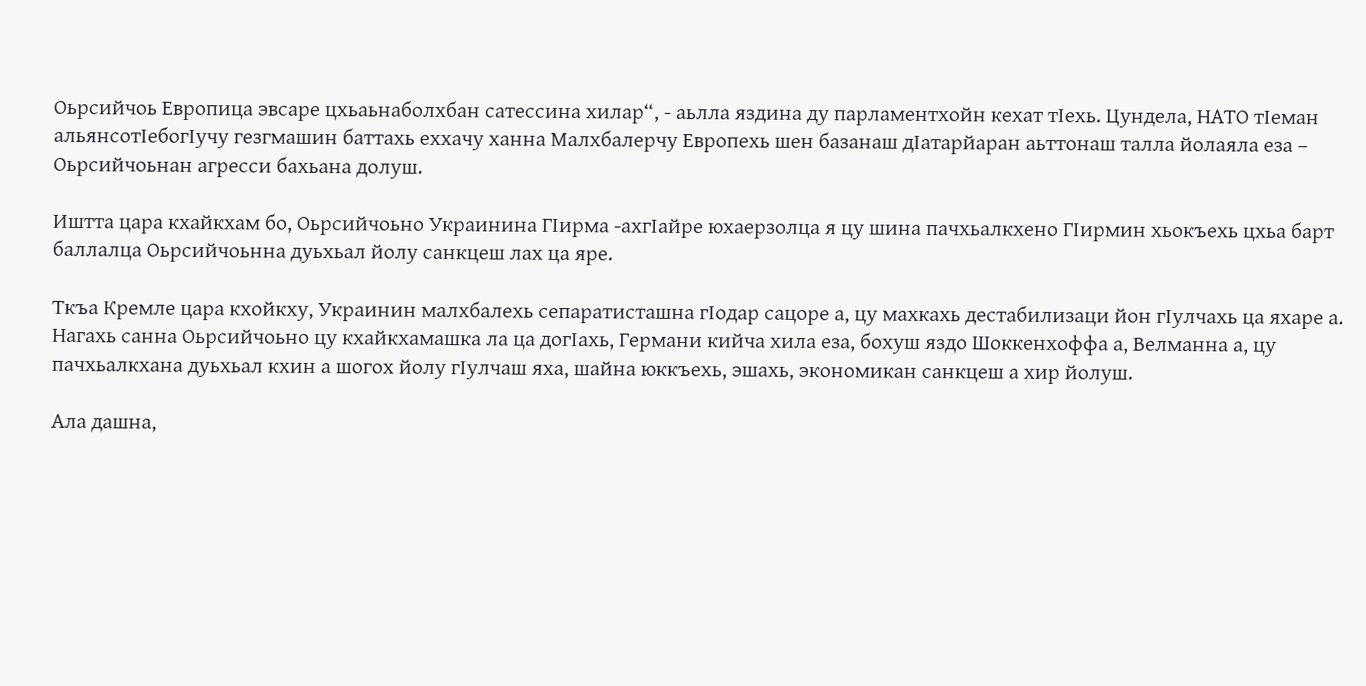Оьрсийчоь Европица эвсаре цхьаьнаболхбан сатессина хилар“, - аьлла яздина ду парламентхойн кехат тIехь. Цундела, НАТО тIеман альянсотIебогIучу гезгмашин баттахь еххачу ханна Малхбалерчу Европехь шен базанаш дIатарйаран аьттонаш талла йолаяла еза – Оьрсийчоьнан агресси бахьана долуш.

Иштта цара кхайкхам бо, Оьрсийчоьно Украинина ГIирма -ахгIайре юхаерзолца я цу шина пачхьалкхено ГIирмин хьокъехь цхьа барт баллалца Оьрсийчоьнна дуьхьал йолу санкцеш лах ца яре.

Ткъа Кремле цара кхойкху, Украинин малхбалехь сепаратисташна гIодар сацоре а, цу махкахь дестабилизаци йон гIулчахь ца яхаре а. Нагахь санна Оьрсийчоьно цу кхайкхамашка ла ца догIахь, Германи кийча хила еза, бохуш яздо Шоккенхоффа а, Велманна а, цу пачхьалкхана дуьхьал кхин а шогох йолу гIулчаш яха, шайна юккъехь, эшахь, экономикан санкцеш а хир йолуш.

Ала дашна,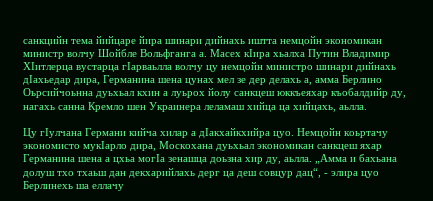санкцийн тема йийцаре йира шинари дийнахь иштта немцойн экономикан министр волчу Шойбле Вольфганга а. Масех кIира хьалха Путин Владимир ХIитлерца вустарца гIарваьлла волчу цу немцойн министро шинари дийнахь дIахьедар дира, Германина шена цунах мел зе дер делахь а, амма Берлино Оьрсийчоьнна дуьхьал кхин а луьрох йолу санкцеш юккъеяхар къобалдийр ду, нагахь санна Кремло шен Украинера леламаш хийца ца хийцахь, аьлла.

Цу гIулчана Германи кийча хилар а дIакхайкхийра цуо. Немцойн коьртачу экономисто мукIарло дира, Москохана дуьхьал экономикан санкцеш яхар Германина шена а цхьа могIа зенашца доьзна хир ду, аьлла. „Амма и бахьана долуш тхо тхаьш дан декхарийлахь дерг ца деш совцур дац“, - элира цуо Берлинехь ша еллачу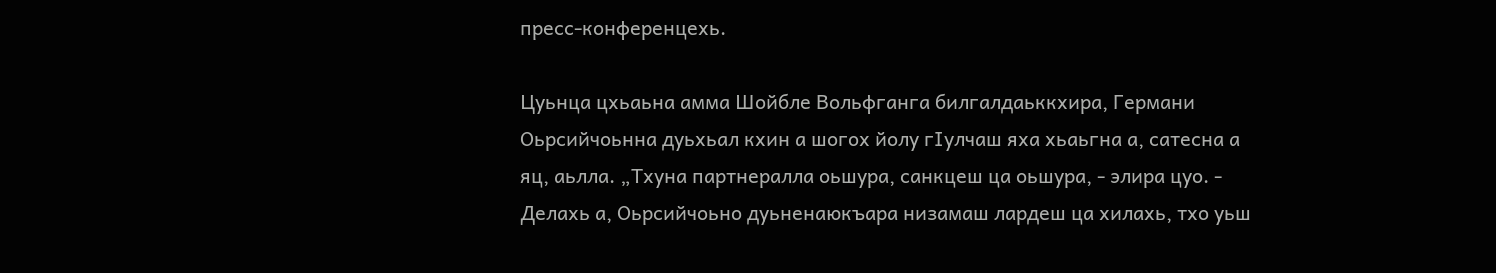пресс-конференцехь.

Цуьнца цхьаьна амма Шойбле Вольфганга билгалдаьккхира, Германи Оьрсийчоьнна дуьхьал кхин а шогох йолу гIулчаш яха хьаьгна а, сатесна а яц, аьлла. „Тхуна партнералла оьшура, санкцеш ца оьшура, - элира цуо. - Делахь а, Оьрсийчоьно дуьненаюкъара низамаш лардеш ца хилахь, тхо уьш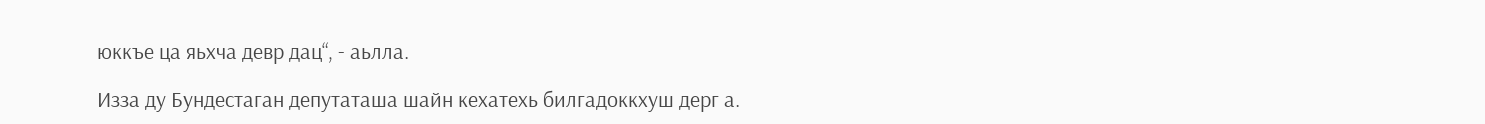юккъе ца яьхча девр дац“, - аьлла.

Изза ду Бундестаган депутаташа шайн кехатехь билгадоккхуш дерг а.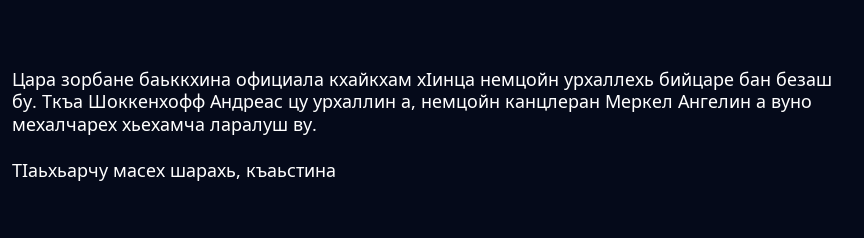Цара зорбане баьккхина официала кхайкхам хIинца немцойн урхаллехь бийцаре бан безаш бу. Ткъа Шоккенхофф Андреас цу урхаллин а, немцойн канцлеран Меркел Ангелин а вуно мехалчарех хьехамча ларалуш ву.

ТIаьхьарчу масех шарахь, къаьстина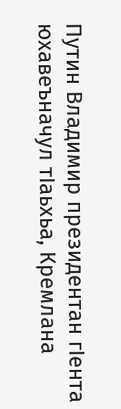Путин Владимир президентан гIента юхавеъначул тIаьхьа, Кремлана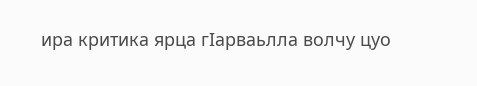ира критика ярца гIарваьлла волчу цуо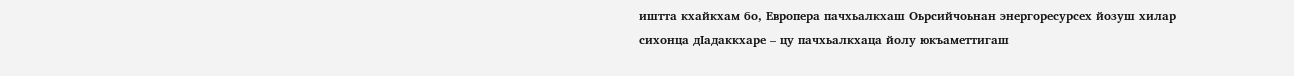иштта кхайкхам бо, Европера пачхьалкхаш Оьрсийчоьнан энергоресурсех йозуш хилар сихонца дIадаккхаре – цу пачхьалкхаца йолу юкъаметтигаш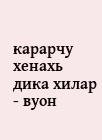карарчу хенахь дика хилар - вуон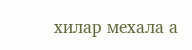хилар мехала а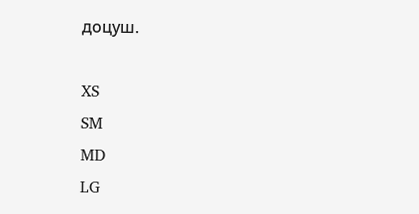доцуш.

XS
SM
MD
LG